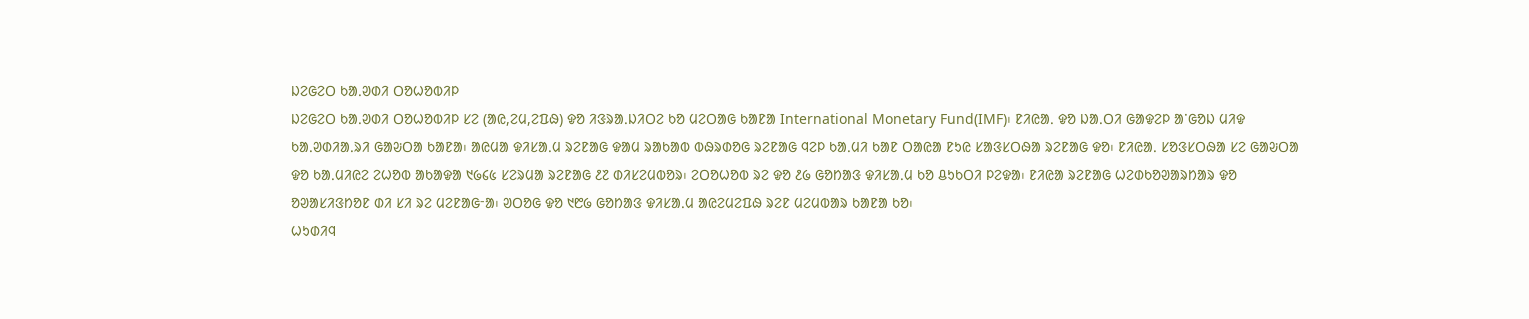ᱡᱮᱜᱮᱛ ᱠᱟᱹᱣᱰᱤ ᱛᱚᱦᱚᱵᱤᱞ
ᱡᱮᱜᱮᱛ ᱠᱟᱹᱣᱰᱤ ᱛᱚᱦᱚᱵᱤᱞ ᱥᱮ (ᱟᱭ,ᱮᱢ,ᱮᱯᱷ) ᱫᱚ ᱤᱝᱨᱟᱹᱡᱤᱛᱮ ᱠᱚ ᱢᱮᱛᱟᱜ ᱠᱟᱱᱟ International Monetary Fund(IMF)᱾ ᱱᱤᱭᱟᱹ ᱫᱚ ᱡᱟᱹᱛᱤ ᱜᱟᱫᱮᱞ ᱟᱸᱜᱚᱡ ᱢᱤᱫ ᱠᱟᱹᱣᱰᱤᱟᱹᱨᱤ ᱜᱟᱶᱛᱟ ᱠᱟᱱᱟ᱾ ᱟᱭᱢᱟ ᱫᱤᱥᱟᱹᱢ ᱨᱮᱱᱟᱜ ᱫᱟᱢ ᱨᱟᱠᱟᱵ ᱵᱷᱨᱰᱚᱜ ᱨᱮᱱᱟᱜ ᱧᱮᱞ ᱠᱟᱹᱢᱤ ᱠᱟᱱ ᱛᱟᱭᱟ ᱱᱩᱭ ᱥᱟᱝᱥᱛᱷᱟ ᱨᱮᱱᱟᱜ ᱫᱚ᱾ ᱱᱤᱭᱟᱹ ᱥᱚᱝᱥᱛᱷᱟ ᱥᱮ ᱜᱟᱶᱛᱟ ᱫᱚ ᱠᱟᱹᱢᱤᱭᱮ ᱮᱦᱚᱵ ᱟᱠᱟᱫᱟ ᱑᱙᱔᱕ ᱥᱮᱨᱢᱟ ᱨᱮᱱᱟᱜ ᱒᱗ ᱰᱤᱥᱮᱢᱵᱚᱨ᱾ ᱮᱛᱚᱦᱚᱵ ᱨᱮ ᱫᱚ ᱒᱙ ᱜᱚᱴᱟᱝ ᱫᱤᱥᱟᱹᱢ ᱠᱚ ᱪᱩᱠᱛᱤ ᱞᱮᱫᱟ᱾ ᱱᱤᱭᱟ ᱨᱮᱱᱟᱜ ᱦᱮᱰᱠᱚᱣᱟᱨᱴᱟᱨ ᱫᱚ ᱚᱣᱟᱥᱤᱝᱴᱚᱱ ᱰᱤ ᱥᱤ ᱨᱮ ᱢᱮᱱᱟᱜᱼᱟ᱾ ᱣᱛᱚᱜ ᱫᱚ ᱑᱘᱙ ᱜᱚᱴᱟᱝ ᱫᱤᱥᱟᱹᱢ ᱟᱭᱮᱢᱮᱯᱷ ᱨᱮᱱ ᱢᱮᱢᱵᱟᱨ ᱠᱟᱱᱟ ᱠᱚ᱾
ᱦᱩᱰᱤᱧ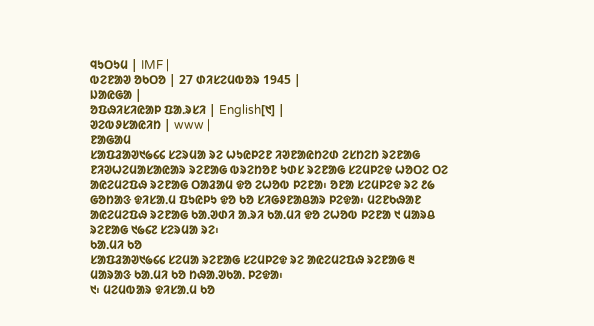ᱧᱩᱛᱩᱢ | IMF |
ᱵᱮᱱᱟᱣ ᱚᱠᱛᱚ | 27 ᱰᱤᱥᱮᱢᱵᱚᱨ 1945 |
ᱡᱟᱭᱜᱟ |
ᱚᱯᱷᱤᱥᱤᱭᱟᱞ ᱯᱟᱹᱨᱥᱤ | English[᱑] |
ᱣᱮᱵᱽᱥᱟᱭᱤᱴ | www |
ᱱᱟᱜᱟᱢ
ᱥᱟᱯᱲᱟᱣ᱑᱙᱔᱔ ᱥᱮᱨᱢᱟ ᱨᱮ ᱦᱩᱭᱞᱮᱱ ᱤᱣᱱᱟᱭᱴᱮᱰ ᱮᱥᱴᱮᱴ ᱨᱮᱱᱟᱜ ᱱᱤᱣᱦᱮᱢᱟᱥᱟᱭᱟᱨ ᱨᱮᱱᱟᱜ ᱵᱨᱮᱴᱚᱱ ᱩᱰᱥ ᱨᱮᱱᱟᱜ ᱥᱮᱢᱞᱮᱫ ᱦᱚᱛᱮ ᱛᱮ ᱟᱭᱮᱢᱮᱯᱷ ᱨᱮᱱᱟᱜ ᱛᱟᱲᱟᱢ ᱫᱚ ᱮᱦᱚᱵ ᱞᱮᱱᱟ᱾ ᱚᱱᱟ ᱥᱮᱢᱞᱮᱫ ᱨᱮ ᱒᱙ ᱜᱚᱴᱟᱝ ᱫᱤᱥᱟᱹᱢ ᱯᱩᱭᱞᱩ ᱫᱚ ᱠᱚ ᱥᱤᱜᱽᱱᱟᱪᱟᱨ ᱞᱮᱫᱟ᱾ ᱢᱮᱱᱠᱷᱟᱱ ᱟᱭᱮᱢᱮᱯᱷ ᱨᱮᱱᱟᱜ ᱠᱟᱹᱣᱰᱤ ᱟᱹᱨᱤ ᱠᱟᱹᱢᱤ ᱫᱚ ᱮᱦᱚᱵ ᱞᱮᱱᱟ ᱑ ᱢᱟᱨᱪ ᱨᱮᱱᱟᱜ ᱑᱙᱔᱗ ᱥᱮᱨᱢᱟ ᱨᱮ᱾
ᱠᱟᱹᱢᱤ ᱠᱚ
ᱥᱟᱯᱲᱟᱣ᱑᱙᱔᱔ ᱥᱮᱢᱟ ᱨᱮᱱᱟᱜ ᱥᱮᱢᱞᱮᱫ ᱨᱮ ᱟᱭᱮᱢᱮᱯᱷ ᱨᱮᱱᱟᱜ ᱓ ᱢᱟᱨᱟᱝ ᱠᱟᱹᱢᱤ ᱠᱚ ᱴᱷᱟᱹᱣᱠᱟᱹ ᱞᱮᱫᱟ᱾
᱑᱾ ᱢᱮᱢᱵᱟᱨ ᱫᱤᱥᱟᱹᱢ ᱠᱚ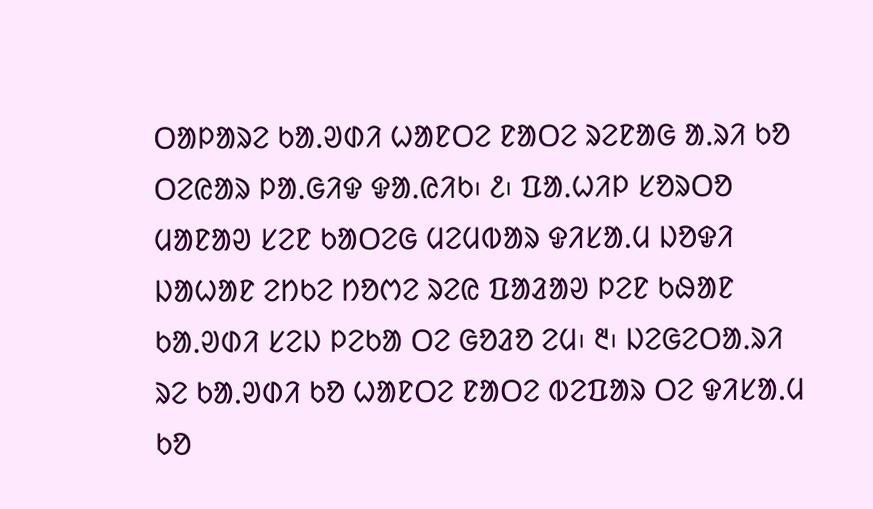ᱛᱟᱞᱟᱨᱮ ᱠᱟᱹᱣᱰᱤ ᱦᱟᱱᱛᱮ ᱱᱟᱛᱮ ᱨᱮᱱᱟᱜ ᱟᱹᱨᱤ ᱠᱚ ᱛᱮᱭᱟᱨ ᱞᱟᱹᱜᱤᱫ ᱫᱟᱹᱭᱤᱠ᱾ ᱒᱾ ᱯᱟᱹᱦᱤᱞ ᱥᱚᱨᱛᱚ ᱢᱟᱱᱟᱣ ᱥᱮᱱ ᱠᱟᱛᱮᱜ ᱢᱮᱢᱵᱟᱨ ᱫᱤᱥᱟᱹᱢ ᱡᱚᱫᱤ ᱡᱟᱦᱟᱱ ᱮᱴᱠᱮ ᱴᱚᱬᱮ ᱨᱮᱭ ᱯᱟᱲᱟᱣ ᱞᱮᱱ ᱠᱷᱟᱱ ᱠᱟᱹᱣᱰᱤ ᱥᱮᱡ ᱞᱮᱠᱟ ᱛᱮ ᱜᱚᱲᱚ ᱮᱢ᱾ ᱓᱾ ᱡᱮᱜᱮᱛᱟᱹᱨᱤ ᱨᱮ ᱠᱟᱹᱣᱰᱤ ᱠᱚ ᱦᱟᱱᱛᱮ ᱱᱟᱛᱮ ᱵᱮᱯᱟᱨ ᱛᱮ ᱫᱤᱥᱟᱹᱢ ᱠᱚ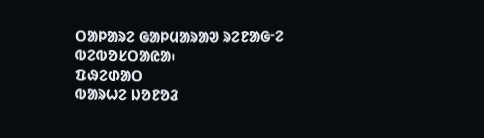ᱛᱟᱞᱟᱨᱮ ᱜᱟᱞᱢᱟᱨᱟᱣ ᱨᱮᱱᱟᱜᱼᱮ ᱵᱮᱵᱚᱥᱛᱟᱭᱟ᱾
ᱯᱷᱮᱰᱟᱛ
ᱵᱟᱨᱦᱮ ᱡᱚᱱᱚᱲ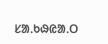ᱥᱟᱹᱠᱷᱭᱟᱹᱛ